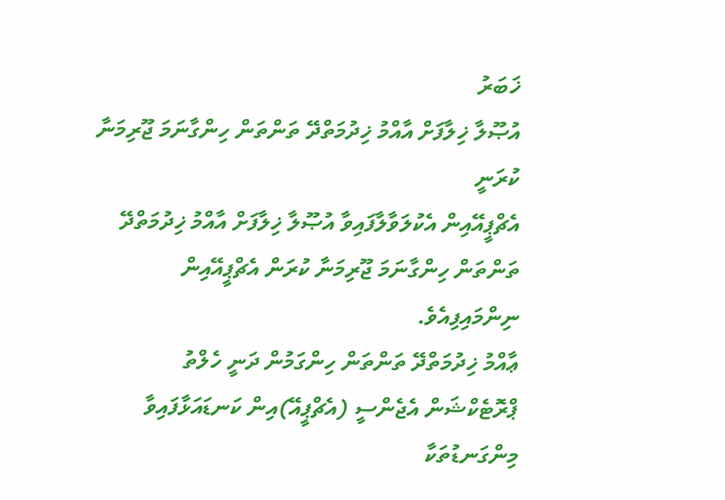ޚަބަރު
އުޞޫލާ ޚިލާފަށް އާއްމު ޚިދުމަތްދޭ ތަންތަން ހިންގާނަމަ ޖޫރިމަނާ ކުރަނީ
އެޗްޕީއޭއިން އެކުލަވާލާފައިވާ އުޞޫލާ ޚިލާފަށް އާއްމު ޚިދުމަތްދޭ ތަންތަން ހިންގާނަމަ ޖޫރިމަނާ ކުރަން އެޗްޕީއޭއިން ނިންމައިފިއެވެ.
ޢާއްމު ޚިދުމަތްދޭ ތަންތަން ހިންގަމުން ދަނީ ހެލްތު ޕްރޮޓެކްޝަން އެޖެންސީ (އެޗްޕީއޭ)އިން ކަނޑައަޅާފައިވާ މިންގަނޑުތަކާ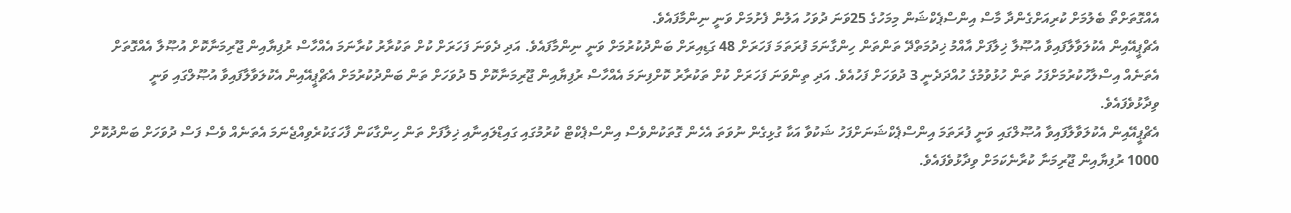އެއްގޮތަށްތޯ ބެލުމަށް ކުރިއަށްގެންދާ މާސް އިންސްޕެކްޝަން މިމަހުގެ 25ވަނަ ދުވަހު އަލުން ފެށުމަށް ވަނީ ނިންމާފައެވެ.
އެޗްޕީއޭއިން އެކުލަވާލާފައިވާ އުޞޫލާ ޚިލާފަށް އާއްމު ޚިދުމަތްދޭ ތަންތަން ހިންގާނަމަ ފުރަތަމަ ފަހަރަށް 48 ގަޑިއިރަށް ބަންދުކުރުމަށް ވަނީ ނިންމާފައެވެ. އަދި ދެވަނަ ފަހަރަށް ކުށް ތަކުރާރު ކުރާނަމަ އެއްހާސް ރުފިޔާއިން ޖޫރިމަނާކޮށް އުޞޫލާ އެއްގޮތަށް އެތަނެއް އިސްލާހުކުރުމަށްފަހު ތަން ހުޅުވުމުގެ ހުއްދަދެނީ 3 ދުވަހަށް ފަހުއެވެ. އަދި ތިންވަނަ ފަހަރަށް ކުށް ތަކުރާރު ކޮށްފިނަމަ އެއްހާސް ރުފިޔާއިން ޖޫރިމަނާކޮށް 5 ދުވަހަށް ތަން ބަންދުކުރުމަށް އެޗްޕީއޭއިން އެކުލަވާލާފައިވާ އުޞޫލްގައި ވަނީ ވިދާޅުވެފައެވެ.
އެޗްޕީއޭއިން އެކުލަވާލާފައިވާ އުޞޫލްގައި ވަނީ ފުރަތަމަ އިންސްޕެކްޝަނަށްފަހު ޝަކުވާ އަކާ ގުޅިގެން ނުވަތަ އެހެން ގޮތަކުންވެސް އިންސްޕެކްޓް ކުރުމުގައި ގައިޑްލައިނާއި ޚިލާފަށް ތަން ހިންގާކަން ފާހަގަކުރެވިއްޖެނަމަ އެތަނެއް ވެސް ފަސް ދުވަހަށް ބަންދުކޮށް 1000 ރުފިޔާއިން ޖޫރިމަނާ ކުރާނެކަމަށް ވިދާޅުވެފައެވެ.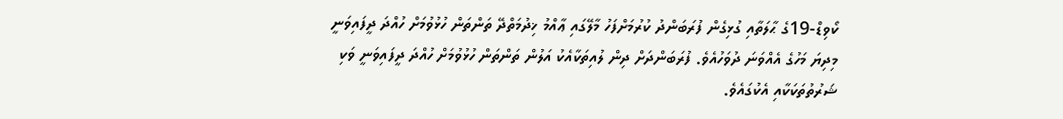ކޯވިޑް-19ގެ ޙާލަތާއި ގުޅިގެން ފުރަބަންދު ކުރުމަށްފަހު މާލޭގައި ޢާއްމު ޚިދުމަތްދޭ ތަންތަން ހުޅުވުމަށް ހުއްދަ ދީފައިވަނީ މިދިޔަ މަހުގެ އެއްވަނަ ދުވަހުއެވެ. ފުރަބަންދަށް ދިން ލުއިތަކާއެކު އަލުން ތަންތަން ހުޅުވުމަށް ހުއްދަ ދީފައިވަނީ ވަކި ޝަރުތުތަކަކާއި އެކުގައެވެ.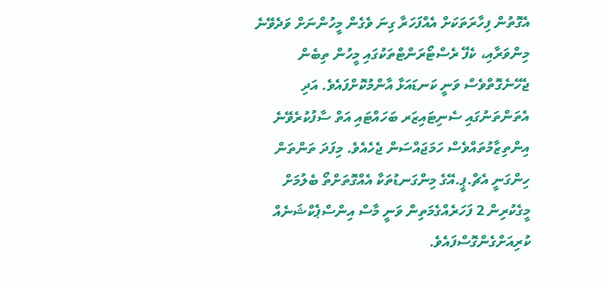އެގޮތުން ފިހާރަތަކަށް އެއްފަހަރާ ގިނަ ވެގެން މީހުންނަށް ވަދެވޭނެ މިންވަރާއި، ކެފޭ ރެސްޓޯރަންޓްތަކުގައި މީހުން ތިބެން ޖެހޭނެގޮތްވެސް ވަނީ ކަނޑައަޅާ އާންމުކޮށްފައެވެ. އަދި އެތަންތަނުގައި ސެނިޓައިޒަރ ބަހައްޓައި އަތް ސާފުކުރެވޭނެ އިންތިޒާމުތައްވެސް ހަމަޖައްސަން ޖެހެއެވެ. މިފަދަ ތަންތަން ހިންގަނީ އެޗް.ޕީ.އޭގެ މިންގަނޑުތަކާ އެއްގޮތަށްތޯ ބެލުމަށް މީގެކުރިން 2 ފަހަރެއްގެމަތިން ވަނީ މާސް އިންސްޕެކްޝަނެއް ކުރިއަށްގެންގޮސްފައެވެ.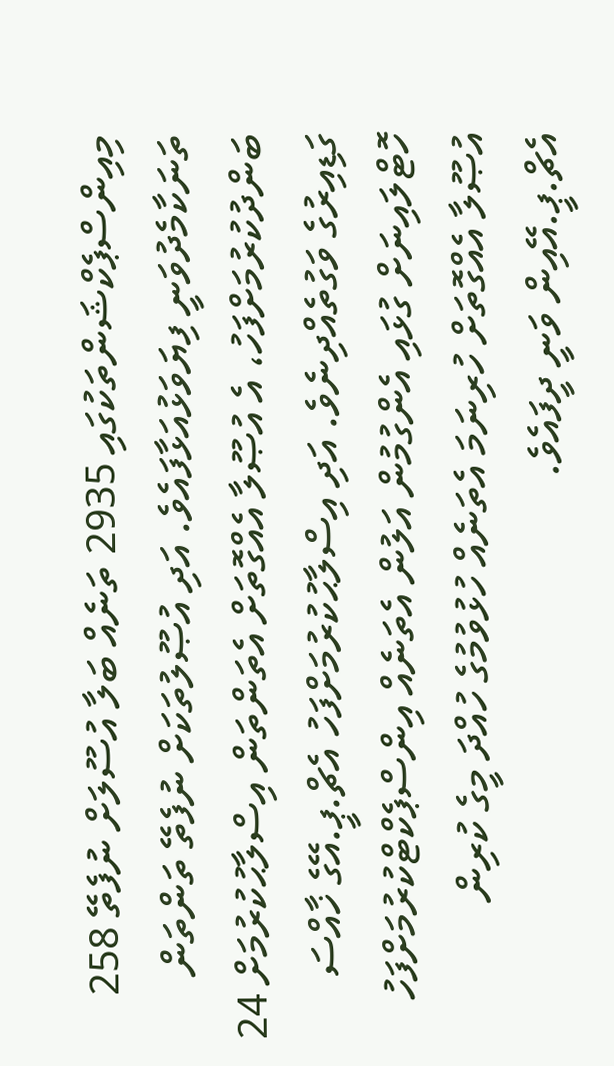މިއިންސްޕެކްޝަންތަކުގައި 2935 ތަނެއް ބަލާ އުސޫލަށް ނުފެތޭ 258 ތަނަކާމެދުވަނީ ފިޔަވަޅުއަޅާފައެވެ. އަދި އުޞޫލުތަކަށް ނުފެތޭ ތަންތަން ބަންދުކުރުމަށްފަހު، އެ އުޞޫލާ އެއްގޮތަށް އެތަންތަން އިސްލާޙުކުރުމަށް 24 ގަޑިއިރުގެ ވަގުތެއްދިނެވެ. އަދި އިސްލާޙުކުރުމަށްފަހު އެޗް.ޕީ.އޭގެ ޚާއްސަ ހޮޓްލައިނަށް ގުޅައި އެންގުމުން އަލުން އެތަނެއް އިންސްޕެކްޓްކުރުމަށްފަހު އުޞޫލާ އެއްގޮތަށް ހުރިނަމަ އެތަނެއް ހުޅުވުމުގެ ހުއްދަ މީގެ ކުރިން އެޗް.ޕީ.އޭއިން ވަނީ ދީފައެވެ.